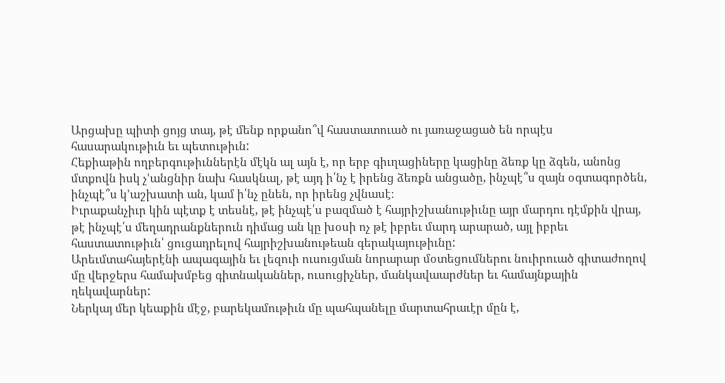Արցախը պիտի ցոյց տայ, թէ մենք որքանո՞վ հաստատուած ու յառաջացած են որպէս հասարակութիւն եւ պետութիւն:
Հեքիաթին ողբերգութիւններէն մէկն ալ այն է, որ երբ գիւղացիները կացինը ձեռք կը ձգեն, անոնց մտքովն իսկ չ’անցնիր նախ հասկնալ, թէ այդ ի՛նչ է իրենց ձեռքն անցածը, ինչպէ՞ս զայն օգտագործեն, ինչպէ՞ս կ’աշխատի ան, կամ ի՛նչ ընեն, որ իրենց չվնասէ։
Իւրաքանչիւր կին պէտք է տեսնէ, թէ ինչպէ՛ս բազմած է հայրիշխանութիւնը այր մարդու դէմքին վրայ, թէ ինչպէ՛ս մեղադրանքներուն դիմաց ան կը խօսի ոչ թէ իբրեւ մարդ արարած, այլ իբրեւ հաստատութիւն՝ ցուցադրելով հայրիշխանութեան գերակայութիւնը:
Արեւմտահայերէնի ապագային եւ լեզուի ուսուցման նորարար մօտեցումներու նուիրուած գիտաժողով մը վերջերս համախմբեց գիտնականներ, ուսուցիչներ, մանկավաարժներ եւ համայնքային ղեկավարներ:
Ներկայ մեր կեաքին մէջ, բարեկամութիւն մը պահպանելը մարտահրաւէր մըն է,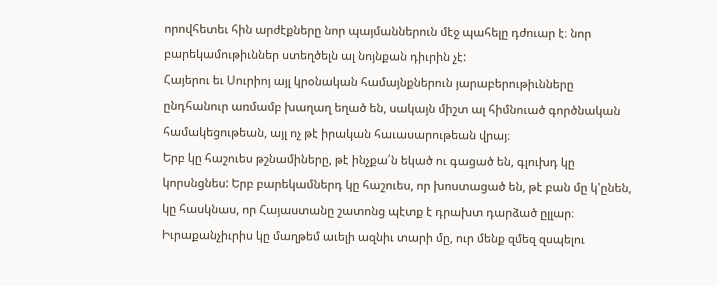որովհետեւ հին արժէքները նոր պայմաններուն մէջ պահելը դժուար է։ նոր բարեկամութիւններ ստեղծելն ալ նոյնքան դիւրին չէ:
Հայերու եւ Սուրիոյ այլ կրօնական համայնքներուն յարաբերութիւնները ընդհանուր առմամբ խաղաղ եղած են, սակայն միշտ ալ հիմնուած գործնական համակեցութեան, այլ ոչ թէ իրական հաւասարութեան վրայ։
Երբ կը հաշուես թշնամիները, թէ ինչքա՛ն եկած ու գացած են, գլուխդ կը կորսնցնես: Երբ բարեկամներդ կը հաշուես, որ խոստացած են, թէ բան մը կ'ընեն, կը հասկնաս, որ Հայաստանը շատոնց պէտք է դրախտ դարձած ըլլար։
Իւրաքանչիւրիս կը մաղթեմ աւելի ազնիւ տարի մը, ուր մենք զմեզ զսպելու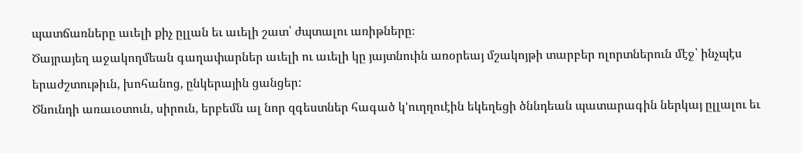պատճառները աւելի քիչ ըլլան եւ աւելի շատ՝ ժպտալու առիթները։
Ծայրայեղ աջակողմեան գաղափարներ աւելի ու աւելի կը յայտնուին առօրեայ մշակոյթի տարբեր ոլորտներուն մէջ՝ ինչպէս երաժշտութիւն, խոհանոց, ընկերային ցանցեր:
Ծնունդի առաւօտուն, սիրուն, երբեմն ալ նոր զգեստներ հագած կ'ուղղուէին եկեղեցի ծննդեան պատարագին ներկայ ըլլալու եւ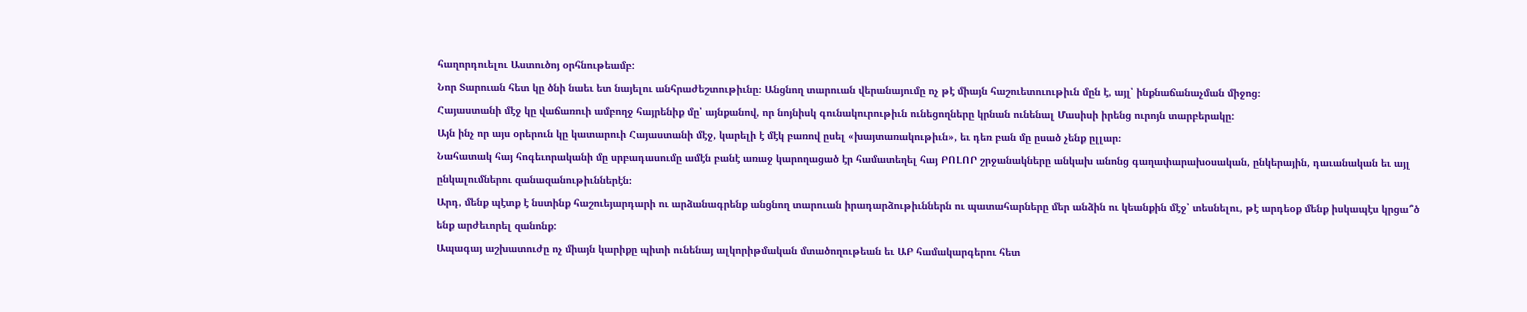հաղորդուելու Աստուծոյ օրհնութեամբ:
Նոր Տարուան հետ կը ծնի նաեւ ետ նայելու անհրաժեշտութիւնը։ Անցնող տարուան վերանայումը ոչ թէ միայն հաշուետուութիւն մըն է, այլ՝ ինքնաճանաչման միջոց։
Հայաստանի մէջ կը վաճառուի ամբողջ հայրենիք մը՝ այնքանով, որ նոյնիսկ գունակուրութիւն ունեցողները կրնան ունենալ Մասիսի իրենց ուրոյն տարբերակը:
Այն ինչ որ այս օրերուն կը կատարուի Հայաստանի մէջ, կարելի է մէկ բառով ըսել «խայտառակութիւն», եւ դեռ բան մը ըսած չենք ըլլար։
Նահատակ հայ հոգեւորականի մը սրբադասումը ամէն բանէ առաջ կարողացած էր համատեղել հայ ԲՈԼՈՐ շրջանակները անկախ անոնց գաղափարախօսական, ընկերային, դաւանական եւ այլ ընկալումներու զանազանութիւններէն։
Արդ, մենք պէտք է նստինք հաշուեյարդարի ու արձանագրենք անցնող տարուան իրադարձութիւններն ու պատահարները մեր անձին ու կեանքին մէջ՝ տեսնելու, թէ արդեօք մենք իսկապէս կրցա՞ծ ենք արժեւորել զանոնք:
Ապագայ աշխատուժը ոչ միայն կարիքը պիտի ունենայ ալկորիթմական մտածողութեան եւ ԱԲ համակարգերու հետ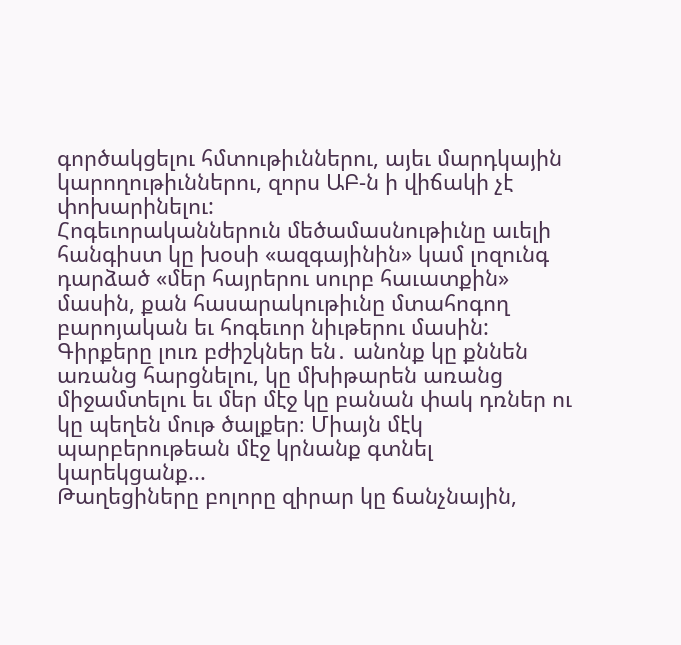գործակցելու հմտութիւններու, այեւ մարդկային կարողութիւններու, զորս ԱԲ-ն ի վիճակի չէ փոխարինելու:
Հոգեւորականներուն մեծամասնութիւնը աւելի հանգիստ կը խօսի «ազգայինին» կամ լոզունգ դարձած «մեր հայրերու սուրբ հաւատքին» մասին, քան հասարակութիւնը մտահոգող բարոյական եւ հոգեւոր նիւթերու մասին:
Գիրքերը լուռ բժիշկներ են․ անոնք կը քննեն առանց հարցնելու, կը մխիթարեն առանց միջամտելու եւ մեր մէջ կը բանան փակ դռներ ու կը պեղեն մութ ծալքեր։ Միայն մէկ պարբերութեան մէջ կրնանք գտնել կարեկցանք...
Թաղեցիները բոլորը զիրար կը ճանչնային,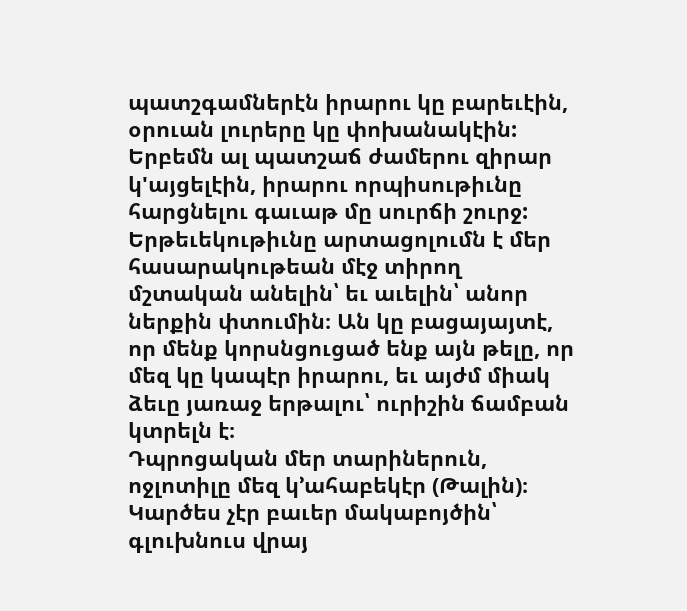պատշգամներէն իրարու կը բարեւէին, օրուան լուրերը կը փոխանակէին: Երբեմն ալ պատշաճ ժամերու զիրար կ'այցելէին, իրարու որպիսութիւնը հարցնելու գաւաթ մը սուրճի շուրջ:
Երթեւեկութիւնը արտացոլումն է մեր հասարակութեան մէջ տիրող մշտական անելին՝ եւ աւելին՝ անոր ներքին փտումին։ Ան կը բացայայտէ, որ մենք կորսնցուցած ենք այն թելը, որ մեզ կը կապէր իրարու, եւ այժմ միակ ձեւը յառաջ երթալու՝ ուրիշին ճամբան կտրելն է։
Դպրոցական մեր տարիներուն, ոջլոտիլը մեզ կ՚ահաբեկէր (Թալին)։ Կարծես չէր բաւեր մակաբոյծին՝ գլուխնուս վրայ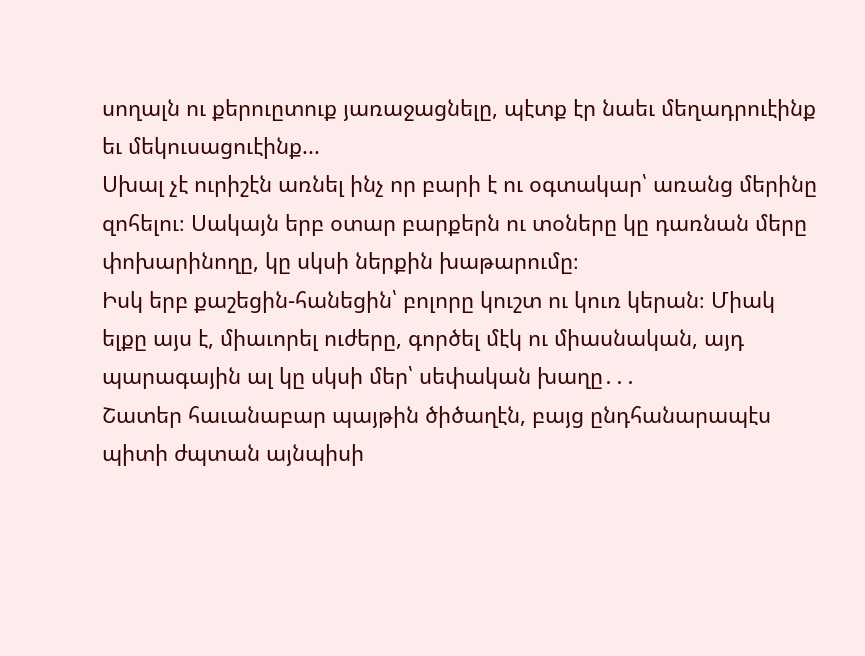սողալն ու քերուըտուք յառաջացնելը, պէտք էր նաեւ մեղադրուէինք եւ մեկուսացուէինք...
Սխալ չէ ուրիշէն առնել ինչ որ բարի է ու օգտակար՝ առանց մերինը զոհելու։ Սակայն երբ օտար բարքերն ու տօները կը դառնան մերը փոխարինողը, կը սկսի ներքին խաթարումը։
Իսկ երբ քաշեցին-հանեցին՝ բոլորը կուշտ ու կուռ կերան։ Միակ ելքը այս է, միաւորել ուժերը, գործել մէկ ու միասնական, այդ պարագային ալ կը սկսի մեր՝ սեփական խաղը․․․
Շատեր հաւանաբար պայթին ծիծաղէն, բայց ընդհանարապէս պիտի ժպտան այնպիսի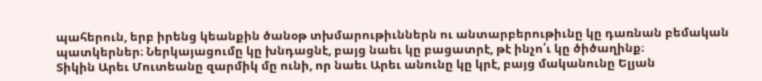պահերուն, երբ իրենց կեանքին ծանօթ տխմարութիւններն ու անտարբերութիւնը կը դառնան բեմական պատկերներ։ Ներկայացումը կը խնդացնէ, բայց նաեւ կը բացատրէ, թէ ինչո՛ւ կը ծիծաղինք։
Տիկին Արեւ Մուտեանը զարմիկ մը ունի, որ նաեւ Արեւ անունը կը կրէ, բայց մականունը Ելյան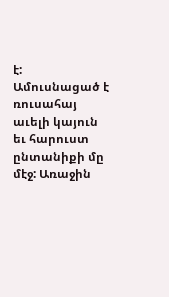է: Ամուսնացած է ռուսահայ աւելի կայուն եւ հարուստ ընտանիքի մը մէջ: Առաջին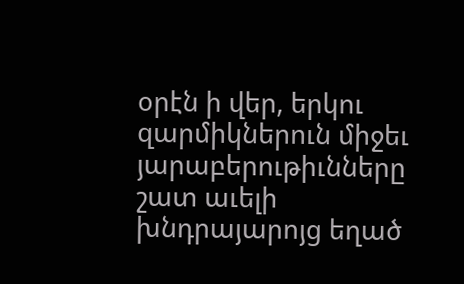օրէն ի վեր, երկու զարմիկներուն միջեւ յարաբերութիւնները շատ աւելի խնդրայարոյց եղած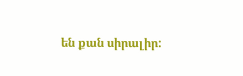են քան սիրալիր: